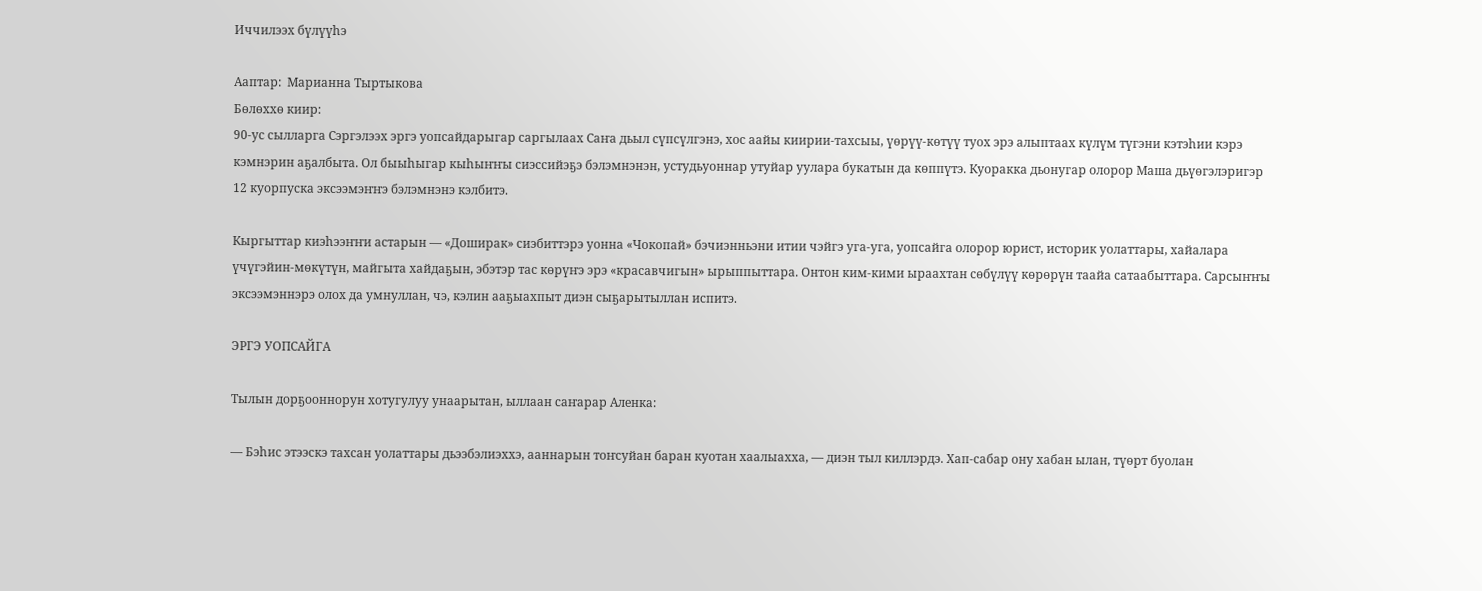Иччилээх бүлүүһэ

Ааптар:  Марианна Тыртыкова
Бөлөххө киир:
90-ус сылларга Сэргэлээх эргэ уопсайдарыгар саргылаах Саҥа дьыл сүпсүлгэнэ, хос аайы киирии-тахсыы, үөрүү-көтүү туох эрэ алыптаах күлүм түгэни кэтэһии кэрэ кэмнэрин аҕалбыта. Ол быыһыгар кыһыҥҥы сиэссийэҕэ бэлэмнэнэн, устудьуоннар утуйар уулара букатын да көппүтэ. Куоракка дьонугар олорор Маша дьүөгэлэригэр 12 куорпуска эксээмэҥҥэ бэлэмнэнэ кэлбитэ.

Кыргыттар киэһээҥҥи астарын — «Доширак» сиэбиттэрэ уонна «Чокопай» бэчиэнньэни итии чэйгэ уга-уга, уопсайга олорор юрист, историк уолаттары, хайалара үчүгэйин-мөкүтүн, майгыта хайдаҕын, эбэтэр тас көрүҥэ эрэ «красавчигын» ырыппыттара. Онтон ким-кими ыраахтан сөбүлүү көрөрүн таайа сатаабыттара. Сарсыҥҥы эксээмэннэрэ олох да умнуллан, чэ, кэлин ааҕыахпыт диэн сыҕарытыллан испитэ.

ЭРГЭ УОПСАЙГА

Тылын дорҕооннорун хотугулуу унаарытан, ыллаан саҥарар Аленка:

— Бэһис этээскэ тахсан уолаттары дьээбэлиэххэ, ааннарын тоҥсуйан баран куотан хаалыахха, — диэн тыл киллэрдэ. Хап-сабар ону хабан ылан, түөрт буолан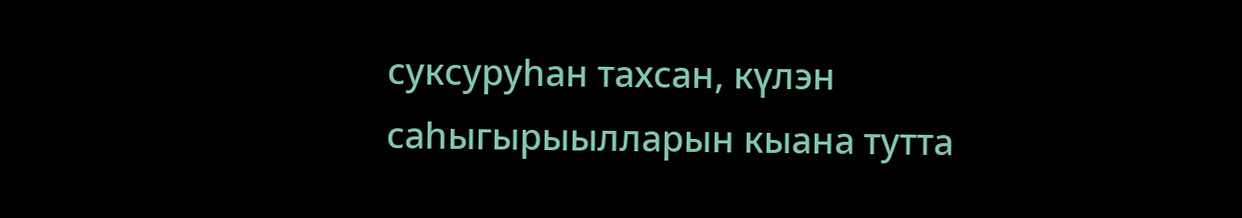суксуруһан тахсан, күлэн саһыгырыылларын кыана тутта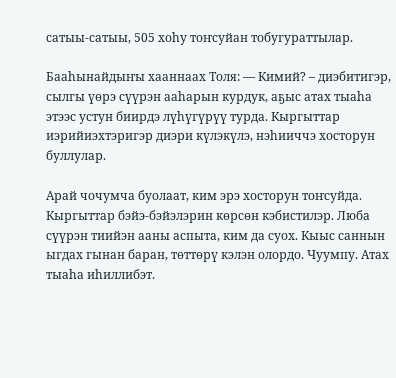сатыы-сатыы, 505 хоһу тоҥсуйан тобугураттылар.

Бааһынайдыҥы хааннаах Толя: — Кимий? – диэбитигэр, сылгы үөрэ сүүрэн ааһарын курдук, аҕыс атах тыаһа этээс устун биирдэ лүһүгүрүү турда. Кыргыттар иэрийиэхтэригэр диэри күлэкүлэ, нэһииччэ хосторун буллулар.

Арай чочумча буолаат, ким эрэ хосторун тоҥсуйда. Кыргыттар бэйэ-бэйэлэрин көрсөн кэбистилэр. Люба сүүрэн тиийэн ааны аспыта, ким да суох. Кыыс саннын ыгдах гынан баран, төттөрү кэлэн олордо. Чуумпу. Атах тыаһа иһиллибэт.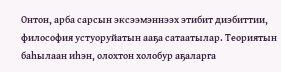Онтон, арба сарсын эксээмэннээх этибит диэбиттии, философия устуоруйатын ааҕа сатаатылар. Теориятын баһылаан иһэн, олохтон холобур аҕаларга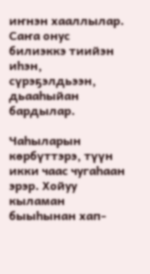иҥнэн хааллылар. Саҥа онус билиэккэ тиийэн иһэн, сүрэҕэлдьээн, дьааһыйан бардылар.

Чаһыларын көрбүттэрэ, түүн икки чаас чугаһаан эрэр. Хойуу кыламан быыһынан хап-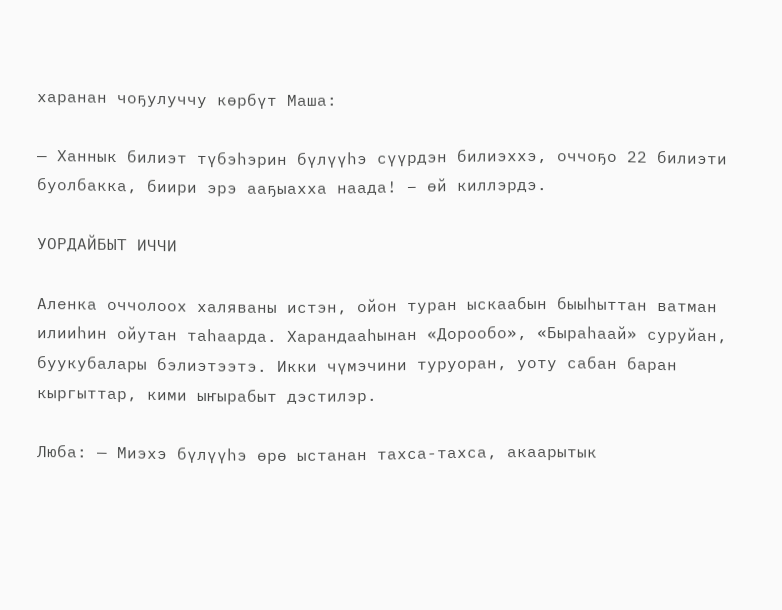харанан чоҕулуччу көрбүт Маша:

— Ханнык билиэт түбэһэрин бүлүүһэ сүүрдэн билиэххэ, оччоҕо 22 билиэти буолбакка, биири эрэ ааҕыахха наада! – өй киллэрдэ.

УОРДАЙБЫТ ИЧЧИ

Аленка оччолоох халяваны истэн, ойон туран ыскаабын быыһыттан ватман илииһин ойутан таһаарда. Харандааһынан «Дорообо», «Быраһаай» суруйан, буукубалары бэлиэтээтэ. Икки чүмэчини туруоран, уоту сабан баран кыргыттар, кими ыҥырабыт дэстилэр.

Люба: — Миэхэ бүлүүһэ өрө ыстанан тахса-тахса, акаарытык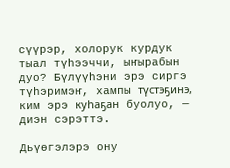сүүрэр, холорук курдук тыал түһээччи, ыҥырабын дуо? Бүлүүһэни эрэ сиргэ түһэримэҥ, хампы түстэҕинэ, ким эрэ куһаҕан буолуо, — диэн сэрэттэ.

Дьүөгэлэрэ ону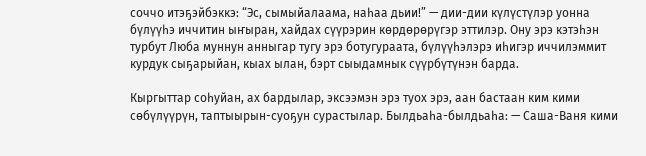соччо итэҕэйбэккэ: “Эс, сымыйалаама, наһаа дьии!” — дии-дии күлүстүлэр уонна бүлүүһэ иччитин ыҥыран, хайдах сүүрэрин көрдөрөрүгэр эттилэр. Ону эрэ кэтэһэн турбут Люба муннун анныгар тугу эрэ ботугураата, бүлүүһэлэрэ иһигэр иччилэммит курдук сыҕарыйан, кыах ылан, бэрт сыыдамнык сүүрбүтүнэн барда.

Кыргыттар соһуйан, ах бардылар, эксээмэн эрэ туох эрэ, аан бастаан ким кими сөбүлүүрүн, таптыырын-суоҕун сурастылар. Былдьаһа-былдьаһа: — Саша-Ваня кими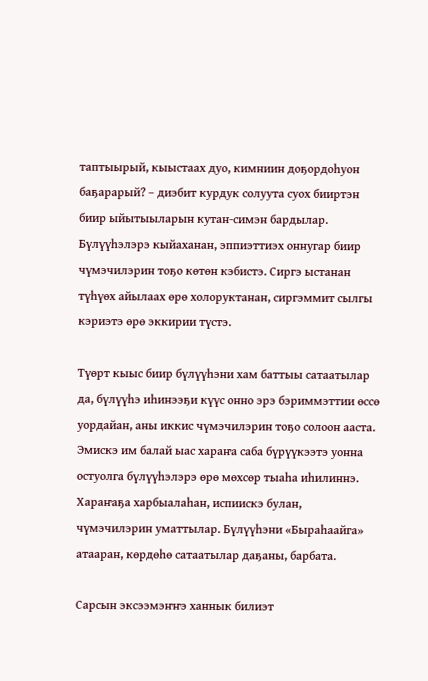таптыырый, кыыстаах дуо, кимниин доҕордоһуон баҕарарый? – диэбит курдук солуута суох бииртэн биир ыйытыыларын кутан-симэн бардылар. Бүлүүһэлэрэ кыйаханан, эппиэттиэх оннугар биир чүмэчилэрин тоҕо көтөн кэбистэ. Сиргэ ыстанан түһүөх айылаах өрө холоруктанан, сиргэммит сылгы кэриэтэ өрө эккирии түстэ.

Түөрт кыыс биир бүлүүһэни хам баттыы сатаатылар да, бүлүүһэ иһинээҕи күүс онно эрэ бэриммэттии өссө уордайан, аны иккис чүмэчилэрин тоҕо солоон ааста. Эмискэ им балай ыас хараҥа саба бүрүүкээтэ уонна остуолга бүлүүһэлэрэ өрө мөхсөр тыаһа иһилиннэ. Хараҥаҕа харбыалаһан, испиискэ булан, чүмэчилэрин уматтылар. Бүлүүһэни «Быраһаайга» атааран, көрдөһө сатаатылар даҕаны, барбата.

Сарсын эксээмэҥҥэ ханнык билиэт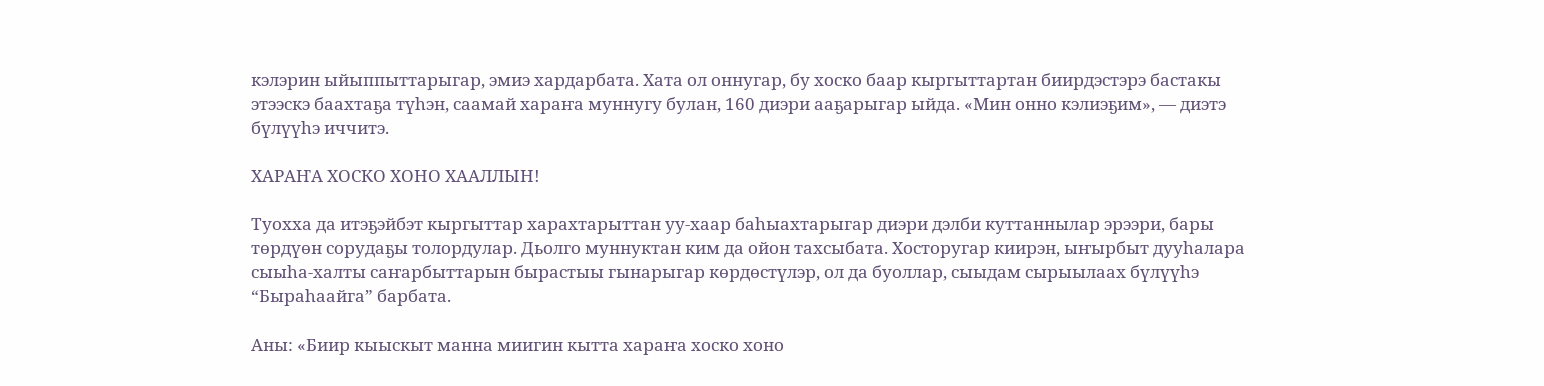кэлэрин ыйыппыттарыгар, эмиэ хардарбата. Хата ол оннугар, бу хоско баар кыргыттартан биирдэстэрэ бастакы этээскэ баахтаҕа түһэн, саамай хараҥа муннугу булан, 160 диэри ааҕарыгар ыйда. «Мин онно кэлиэҕим», — диэтэ бүлүүһэ иччитэ.

ХАРАҤА ХОСКО ХОНО ХААЛЛЫН!

Туохха да итэҕэйбэт кыргыттар харахтарыттан уу-хаар баһыахтарыгар диэри дэлби куттаннылар эрээри, бары төрдүөн сорудаҕы толордулар. Дьолго муннуктан ким да ойон тахсыбата. Хосторугар киирэн, ыҥырбыт дууһалара сыыһа-халты саҥарбыттарын бырастыы гынарыгар көрдөстүлэр, ол да буоллар, сыыдам сырыылаах бүлүүһэ “Быраһаайга” барбата.

Аны: «Биир кыыскыт манна миигин кытта хараҥа хоско хоно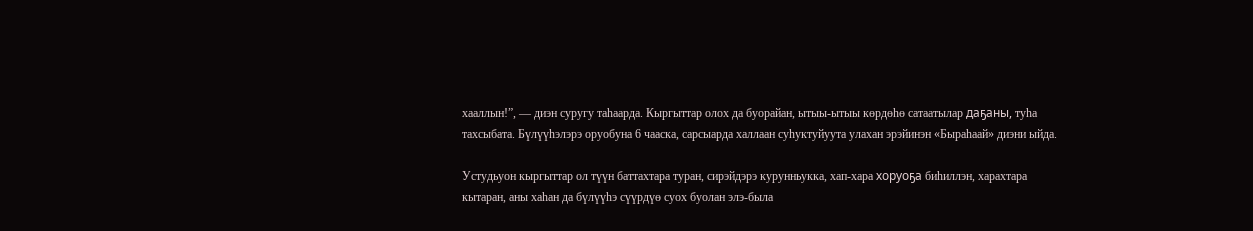хааллын!”, — диэн суругу таһаарда. Кыргыттар олох да буорайан, ытыы-ытыы көрдөһө сатаатылар даҕаны, туһа тахсыбата. Бүлүүһэлэрэ оруобуна 6 чааска, сарсыарда халлаан суһуктуйуута улахан эрэйинэн «Быраһаай» диэни ыйда.

Устудьуон кыргыттар ол түүн баттахтара туран, сирэйдэрэ курунньукка, хап-хара хоруоҕа биһиллэн, харахтара кытаран, аны хаһан да бүлүүһэ сүүрдүө суох буолан элэ-была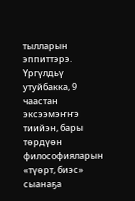тылларын эппиттэрэ. Үргүлдьү утуйбакка, 9 чаастан эксээмэҥҥэ тиийэн, бары төрдүөн философияларын «түөрт, биэс» сыанаҕа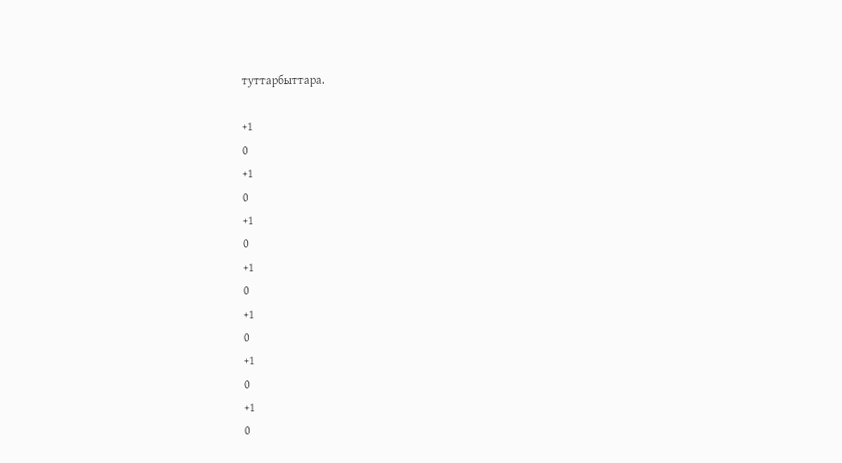туттарбыттара.

+1
0
+1
0
+1
0
+1
0
+1
0
+1
0
+1
0